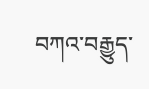བཀའ་བརྒྱུད་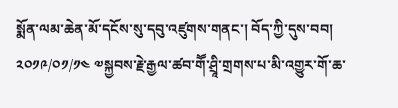སྨོན་ལམ་ཆེན་མོ་དངོས་སུ་དབུ་འཛུགས་གནང་། བོད་ཀྱི་དུས་བབ། ༢༠༡༩/༠༡/༡༤ ༧སྐྱབས་རྗེ་རྒྱལ་ཚབ་གཽ་ཤྲཱི་གྲགས་པ་མི་འགྱུར་གོ་ཆ་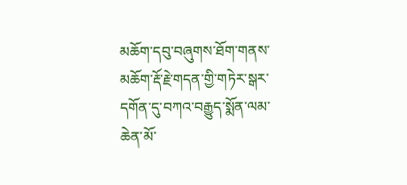མཆོག་དབུ་བཞུགས་ཐོག་གནས་མཆོག་རྡོ་རྗེ་གདན་གྱི་གཏེར་སྒར་དགོན་དུ་བཀའ་བརྒྱུད་སྨོན་ལམ་ཆེན་མོ་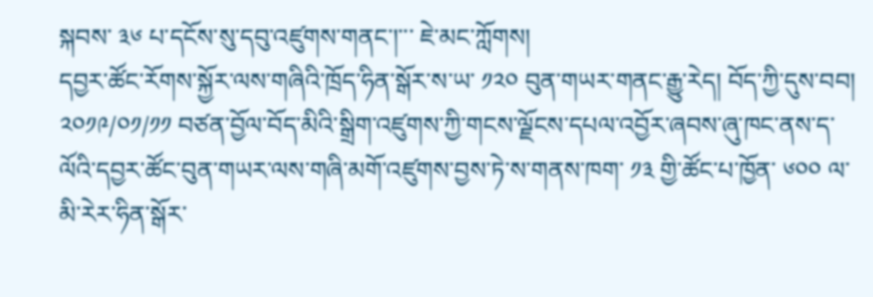སྐབས་ ༣༦ པ་དངོས་སུ་དབུ་འཛུགས་གནང་།་་་ ཇེ་མང་ཀློགས།
དབྱར་ཚོང་རོགས་སྐྱོར་ལས་གཞིའི་ཁྲོད་ཧིན་སྒོར་ས་ཡ་ ༡༢༠ བུན་གཡར་གནང་རྒྱུ་རེད། བོད་ཀྱི་དུས་བབ། ༢༠༡༩/༠༡/༡༡ བཙན་བྱོལ་བོད་མིའི་སྒྲིག་འཛུགས་ཀྱི་གངས་ལྗོངས་དཔལ་འབྱོར་ཞབས་ཞུ་ཁང་ནས་ད་ལོའི་དབྱར་ཚོང་བུན་གཡར་ལས་གཞི་མགོ་འཛུགས་བྱས་ཏེ་ས་གནས་ཁག་ ༡༣ གྱི་ཚོང་པ་ཁྱོན་ ༦༠༠ ལ་མི་རེར་ཧིན་སྒོར་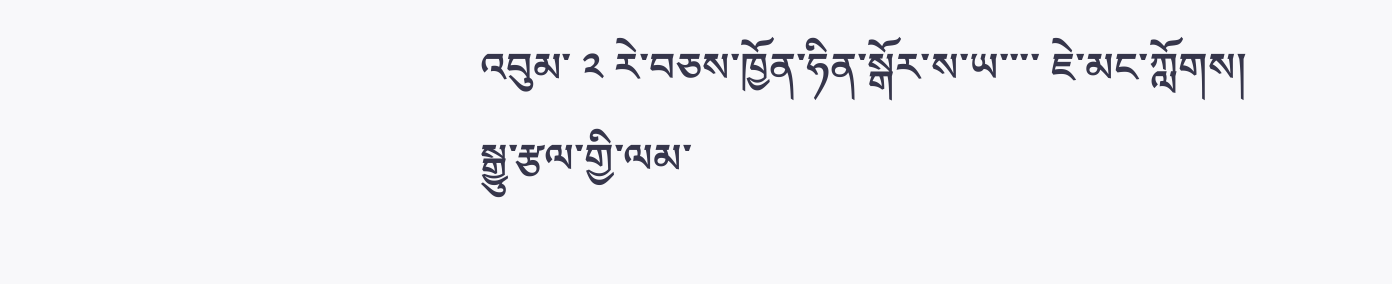འབུམ་ ༢ རེ་བཅས་ཁྱོན་ཧིན་སྒོར་ས་ཡ་་་་ ཇེ་མང་ཀློགས།
སྒྱུ་རྩལ་གྱི་ལམ་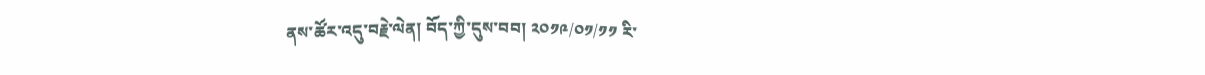ནས་ཚོར་འདུ་བརྗེ་ལེན། བོད་ཀྱི་དུས་བབ། ༢༠༡༩/༠༡/༡༡ རི་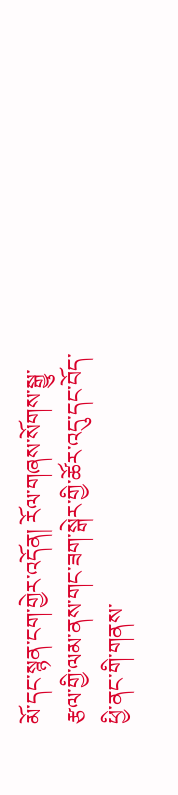མོ་དང་སྙན་ངག་གྱེར་འདོན། རོལ་གཞས་སོགས་སྒྱུ་རྩལ་གྱི་ལམ་ནས་གང་ཟག་སྒེར་གྱི་ཚོར་འདུ་དང་བོད་ཕྱི་ནང་གི་གནས་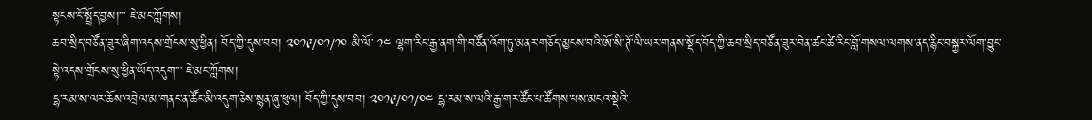སྟངས་ངོ་སྤྲོད་བྱས།་་་ ཇེ་མང་ཀློགས།
ཆབ་སྲིད་བཙོན་ཟུར་ཞིག་འདས་གྲོངས་སུ་ཕྱིན། བོད་ཀྱི་དུས་བབ། ༢༠༡༩/༠༡/༡༠ མི་ལོ་ ༡༤ ལྷག་རིང་རྒྱ་ནག་གི་བཙོན་འོག་ཏུ་མནར་གཅོད་མྱངས་བའི་ཨོ་སི་ཊོ་ལི་ཡར་གནས་སྡོད་བོད་ཀྱི་ཆབ་སྲིད་བཙོན་ཟུར་བེན་ཚང་ཚེ་རིང་བློ་གསལ་ལགས་ནད་རྙིང་བསྐྱར་ལོག་བྱུང་སྟེ་འདས་གྲོངས་སུ་ཕྱིན་ཡོད་འདུག་་་ ཇེ་མང་ཀློགས།
དྷ་རམ་ས་ལར་ཆོས་འབྲེལ་མ་གནང་ན་ཚོང་མི་འདུག་ཅེས་སྙན་ཞུ་ཕུལ། བོད་ཀྱི་དུས་བབ། ༢༠༡༩/༠༡/༠༤ དྷ་རམ་ས་ལའི་རྒྱ་གར་ཚོང་པ་ཚོགས་པས་མངའ་སྡེའི་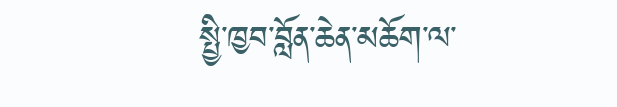སྤྱི་ཁྱབ་བློན་ཆེན་མཆོག་ལ་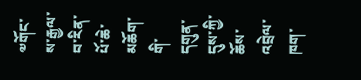༧གོང་ས་རྒྱལ་བ་རིན་པོ་ཆེ་མཆོག་གི་དགུན་དུས་ཀྱི་ཆོས་འབྲེལ་ཁག་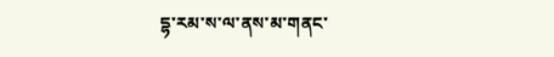དྷ་རམ་ས་ལ་ནས་མ་གནང་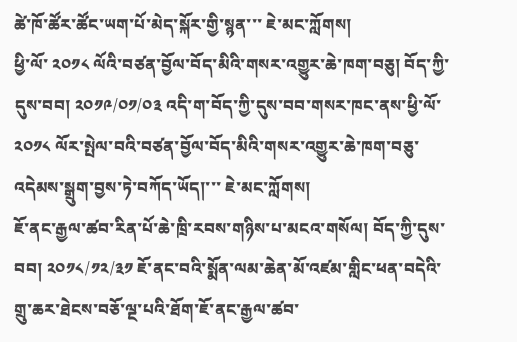ཚེ་ཁོ་ཚོར་ཚོང་ཡག་པོ་མེད་སྐོར་གྱི་སྙན་་་ ཇེ་མང་ཀློགས།
ཕྱི་ལོ་ ༢༠༡༨ ལོའི་བཙན་བྱོལ་བོད་མིའི་གསར་འགྱུར་ཆེ་ཁག་བཅུ། བོད་ཀྱི་དུས་བབ། ༢༠༡༩/༠༡/༠༣ འདི་ག་བོད་ཀྱི་དུས་བབ་གསར་ཁང་ནས་ཕྱི་ལོ་ ༢༠༡༨ ལོར་སྤེལ་བའི་བཙན་བྱོལ་བོད་མིའི་གསར་འགྱུར་ཆེ་ཁག་བཅུ་འདེམས་སྒྲུག་བྱས་ཏེ་བཀོད་ཡོད།་་་ ཇེ་མང་ཀློགས།
ཇོ་ནང་རྒྱལ་ཚབ་རིན་པོ་ཆེ་ཁྲི་རབས་གཉིས་པ་མངའ་གསོལ། བོད་ཀྱི་དུས་བབ། ༢༠༡༨/༡༢/༣༡ ཇོ་ནང་བའི་སྨོན་ལམ་ཆེན་མོ་འཛམ་གླིང་ཕན་བདེའི་གྲུ་ཆར་ཐེངས་བཅོ་ལྔ་པའི་ཐོག་ཇོ་ནང་རྒྱལ་ཚབ་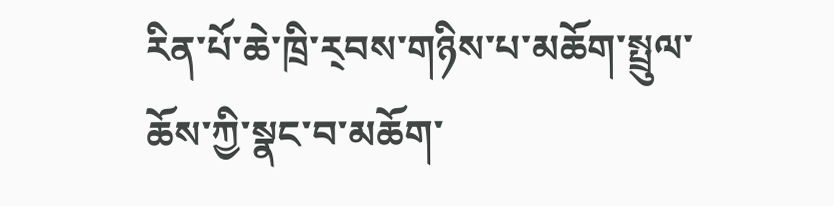རིན་པོ་ཆེ་ཁྲི་ར྄བས་གཉིས་པ་མཆོག་སྤྲུལ་ཆོས་ཀྱི་སྣང་བ་མཆོག་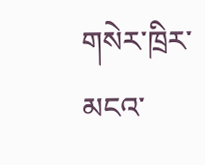གསེར་ཁྲིར་མངའ་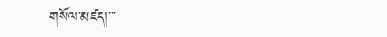གསོལ་མཛད།་་་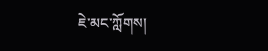ཇེ་མང་ཀློགས།